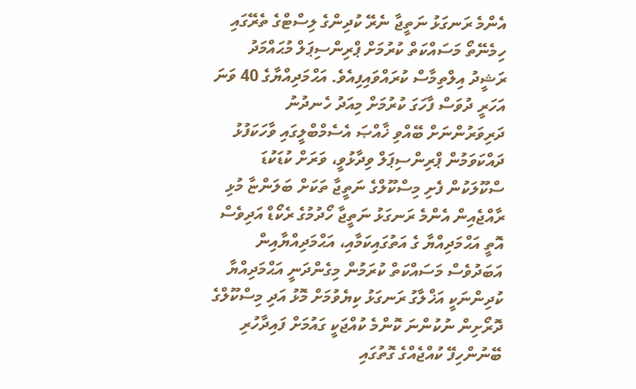އެންމެ ރަނގަޅު ނަތީޖާ ނެރޭ ކުދިންގެ ލިސްޓްގެ ތެރޭގައި ހިމެނޭތޯ މަސައްކަތް ކުރުމަށް ޕްރިންސިޕަލް މުޙައްމަދު ރަޝީދު އިލްތިމާސް ކުރައްވައިފިއެވެ. އަޙްމަދިއްޔާގެ 40 ވަނަ އަހަރީ ދުވަސް ފާހަގަ ކުރުމަށް މިއަދު ހެނދުނު ދަރިވަރުންނަށް ބޭއްވި ޚާއްޞަ އެސެމްބްލީގައި ވާހަކަފުޅު ދައްކަވަމުން ޕްރިންސިޕަލް ވިދާޅުވީ، ވަރަށް ކުޑަކުޑަ ސްކޫލަކުން ފެށި މިސްކޫލްގެ ނަތީޖާ ތަކަށް ބަލަންޏާ މުޅި ރާއްޖެއިން އެންމެ ރަނގަޅު ނަތީޖާ ހޯދުމުގެ ރެކޯޑް އަދިވެސް އޮތީ އަޙްމަދިއްޔާ ގެ އަތުގައިކަމާއި، އަޙްމަދިއްޔާއިން އަބަދުވެސް މަސައްކަތް ކުރަމުން މިގެންދަނީ އަޙްމަދިއްޔާ ކުދިންނަކީ އަޚްލާގު ރަނގަޅު ކިޔެވުމަށް މޮޅު އަދި މިސްކޫލްގެ ދޮރޯށިން ނުކުންނަ ކޮންމެ ކުއްޖަކީ ގައުމަށް ފައިދާހުރި ބޭނުންހިފޭ ކުއްޖެއްގެ ގޮތުގައި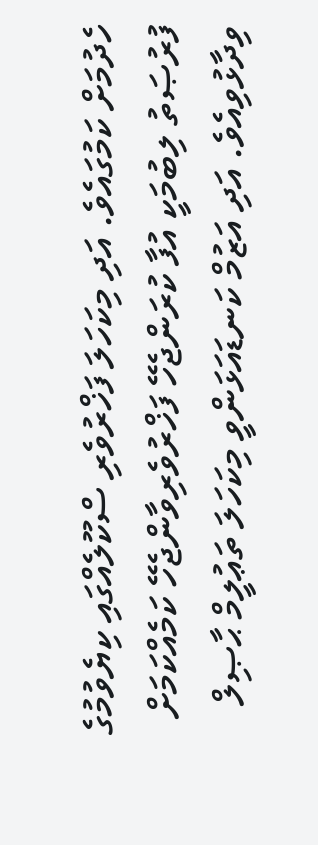ހެދުމަށް ކަމުގައެވެ. އަދި މިކަހަލަ ފަޚްރުވެރި ސްކޫލެއްގައި ކިޔެވުމުގެ ފުރުޞަތު ލިބުމަކީ އުފާ ކުރަންޖެހޭ ފަޚްރުވެރިވާންޖެހޭ ކަމެއްކަމަށް ވިދާޅުވިއެވެ. އަދި އަޒުމް ކަނޑައަޅަންވީ މިކަހަލަ ތަޢުލީމް ޙާޞިލް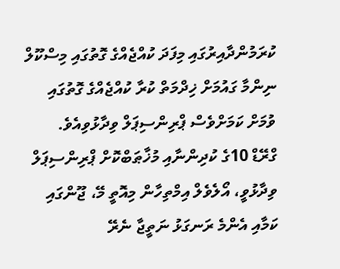ކުރަމުންދާއިރުގައި މިފަދަ ކުއްޖެއްގެ ގޮތުގައި މިސްކޫލް ނިންމާ ގައުމަށް ޚިދްމަތް ކުރާ ކުއްޖެއްގެ ގޮތުގައި ވުމަށް ކަމަށްވެސް ޕްރިންސިޕަލް ވިދާޅުވިއެވެ.
ގްރޭޑް 10ގެ ކުދިންނާއި މުޚާޠަބްކޮށް ޕްރިންސިޕަލް ވިދާޅުވީ، އޯލެވެލް އިމްތިހާން މިއޮތީ މޭ، ޖޫންގައި ކަމާއި އެންމެ ރަނގަޅު ނަތީޖާ ނެރޭ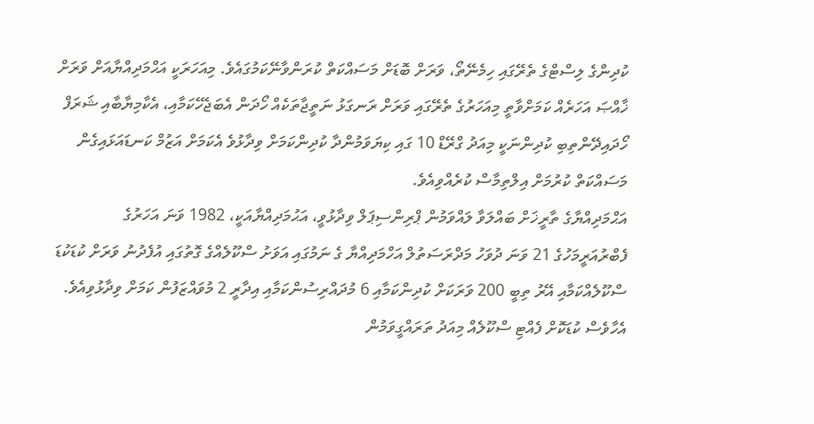ކުދިންގެ ލިސްޓްގެ ތެރޭގައި ހިމެނޭތޯ، ވަރަށް ބޮޑަށް މަސައްކަތް ކުރަންވާނޭކަމުގައެވެ. މިއަހަރަކީ އަޙްމަދިއްޔާއަށް ވަރަށް ޚާއްޞަ އަހަރެއް ކަމަށްވާތީ މިއަހަރުގެ ތެރޭގައި ވަރަށް ރަނގަޅު ނަތީޖާތަކެއް ހޯދަން އެބަޖެހޭކަމާއި، އެކާމިޔާބާއި ޝަރަފް ހޯދައިދޭންތިބި ކުދިންނަކީ މިއަދު ގްރޭޑް 10 ގައި ކިޔަވަމުންދާ ކުދިންކަމަށް ވިދާޅުވެ އެކަމަށް އަޒުމް ކަނޑައަޅައިގެން މަސައްކަތް ކުރުމަށް އިލްތިމާސް ކުރެއްވިއެވެ.
އަޙްމަދިއްޔާގެ ތާރީޚަށް ބައްލަވާ ލައްވަމުން ޕްރިންސިޕަލް ވިދާޅުވީ، އަޙުމަދިއްޔާއަކީ، 1982 ވަނަ އަހަރުގެ ފެބްރުއަރީމަހުގެ 21 ވަނަ ދުވަހު މަދްރަސަތުލް އަހްމަދިއްޔާ ގެ ނަމުގައި އަވަށު ސްކޫލެއްގެ ގޮތުގައި އުފެދުނު ވަރަށް ކުޑަކުޑަ ސްކޫލެއްކަމާއި އޭރު ތިބީ 200 ވަރަކަށް ކުދިންކަމާއި 6 މުދައްރިސުންކަމާއި އިދާރީ 2 މުވައްޒަފުން ކަމަށް ވިދާޅުވިއެވެ. އެހާވެސް ކުޑަކޮށް ފެއްޓި ސްކޫލެއް މިއަދު ތަރައްގީވަމުން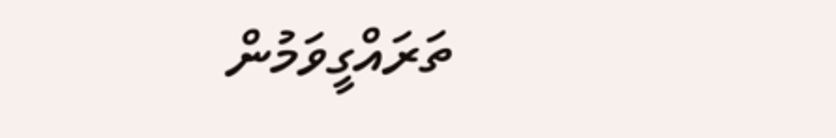ތަރައްގީވަމުން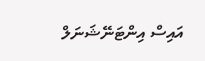އައިސް އިންޓަނޭޝަނަލް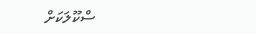ސްކޫލަކަށް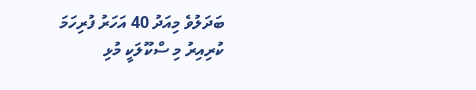ބަދަލުވެ މިއަދު 40 އަހަރު ފުރިހަމަ ކުރިއިރު މި ސްކޫލަކީ މުޅި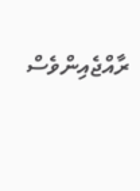ރާއްޖެއިންވެސް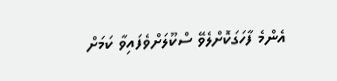އެންމެ ފާހަގަކޮށްލެވޭ ސްކޫލަށްވެފައިވާ ކަމަށް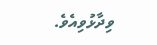ވިދާޅުވިއެވެ.